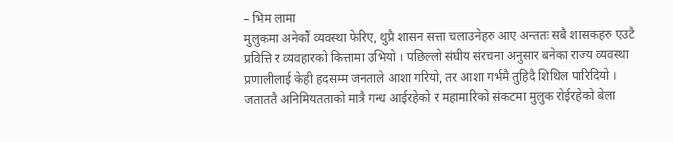– भिम लामा
मुलुकमा अनेकौं व्यवस्था फेरिए, थुप्रै शासन सत्ता चलाउनेहरु आए अन्ततः सबै शासकहरु एउटै प्रवित्ति र व्यवहारको कित्तामा उभियो । पछिल्लो संघीय संरचना अनुसार बनेका राज्य व्यवस्था प्रणालीलाई केही हदसम्म जनताले आशा गरियो, तर आशा गर्भमै तुहिदै शिथिल पारिदियो । जताततै अनिमियतताको मात्रै गन्ध आईरहेको र महामारिको संकटमा मुलुक रोईरहेको बेला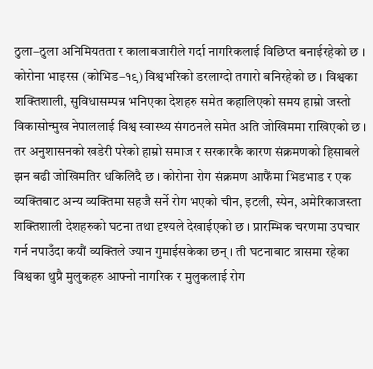ठुला–ठुला अनिमियतता र कालाबजारीले गर्दा नागरिकलाई विछिप्त बनाईरहेको छ ।
कोरोना भाइरस (कोभिड–१९) विश्वभरिको डरलाग्दो तगारो बनिरहेको छ । विश्वका शक्तिशाली, सुविधासम्पन्न भनिएका देशहरु समेत कहालिएको समय हाम्रो जस्तो विकासोन्मुख नेपाललाई विश्व स्वास्थ्य संगठनले समेत अति जोखिममा राखिएको छ । तर अनुशासनको खडेरी परेको हाम्रो समाज र सरकारकै कारण संक्रमणको हिसाबले झन बढी जोखिमतिर धकिलिदै छ । कोरोना रोग संक्रमण आफैंमा भिडभाड र एक व्यक्तिबाट अन्य व्यक्तिमा सहजै सर्ने रोग भएको चीन, इटली, स्पेन, अमेरिकाजस्ता शक्तिशाली देशहरुको घटना तथा दृश्यले देखाईएको छ । प्रारम्भिक चरणमा उपचार गर्न नपाउँदा कयौं व्यक्तिले ज्यान गुमाईसकेका छन् । ती घटनाबाट त्रासमा रहेका विश्वका थुप्रै मुलुकहरु आफ्नो नागरिक र मुलुकलाई रोग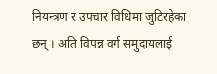नियन्त्रण र उपचार विधिमा जुटिरहेका छन् । अति विपन्न वर्ग समुदायलाई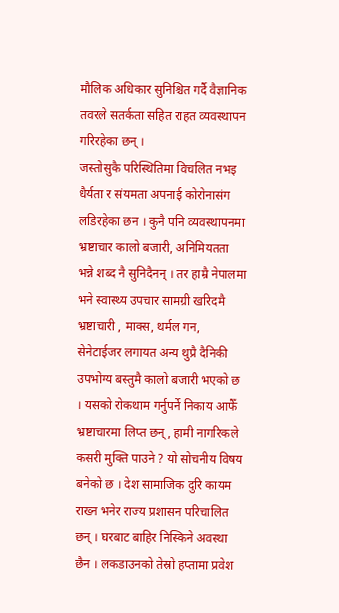मौलिक अधिकार सुनिश्चित गर्दै वैज्ञानिक तवरले सतर्कता सहित राहत व्यवस्थापन गरिरहेका छन् ।
जस्तोसुकै परिस्थितिमा विचलित नभइ धैर्यता र संयमता अपनाई कोरोनासंग लडिरहेका छन । कुनै पनि व्यवस्थापनमा भ्रष्टाचार कालो बजारी, अनिमियतता भन्ने शब्द नै सुनिदैनन् । तर हाम्रै नेपालमा भने स्वास्थ्य उपचार सामग्री खरिदमै भ्रष्टाचारी , माक्स, थर्मल गन, सेनेटाईजर लगायत अन्य थुप्रै दैनिकी उपभोग्य बस्तुमै कालो बजारी भएको छ । यसको रोकथाम गर्नुपर्ने निकाय आफैँ भ्रष्टाचारमा लिप्त छन्, हामी नागरिकले कसरी मुक्ति पाउने ? यो सोचनीय विषय बनेको छ । देश सामाजिक दुरि कायम राख्न भनेर राज्य प्रशासन परिचालित छन् । घरबाट बाहिर निस्किने अवस्था छैन । लकडाउनको तेस्रो हप्तामा प्रवेश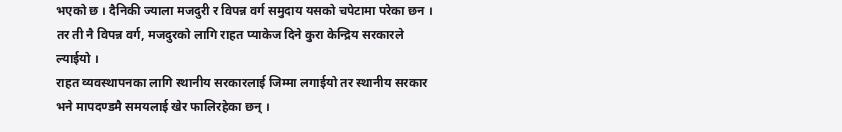भएको छ । दैनिकी ज्याला मजदुरी र विपन्न वर्ग समुदाय यसको चपेटामा परेका छन । तर ती नै विपन्न वर्ग, मजदुरको लागि राहत प्याकेज दिने कुरा केन्द्रिय सरकारले ल्याईयो ।
राहत व्यवस्थापनका लागि स्थानीय सरकारलाई जिम्मा लगाईयो तर स्थानीय सरकार भने मापदण्डमै समयलाई खेर फालिरहेका छन् ।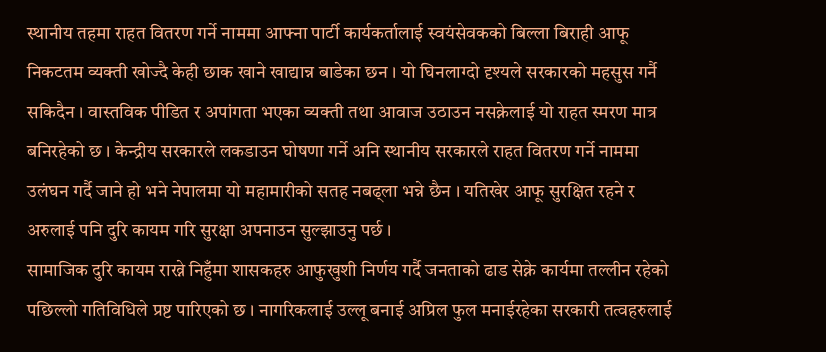स्थानीय तहमा राहत वितरण गर्ने नाममा आफ्ना पार्टी कार्यकर्तालाई स्वयंसेवकको बिल्ला बिराही आफू निकटतम व्यक्ती खोज्दै केही छाक खाने खाद्यान्न बाडेका छन । यो घिनलाग्दो दृश्यले सरकारको महसुस गर्नै सकिदैन । वास्तविक पीडित र अपांगता भएका व्यक्ती तथा आवाज उठाउन नसक्नेलाई यो राहत स्मरण मात्र बनिरहेको छ । केन्द्रीय सरकारले लकडाउन घोषणा गर्ने अनि स्थानीय सरकारले राहत वितरण गर्ने नाममा उलंघन गर्दै जाने हो भने नेपालमा यो महामारीको सतह नबढ्ला भन्ने छैन । यतिखेर आफू सुरक्षित रहने र अरुलाई पनि दुरि कायम गरि सुरक्षा अपनाउन सुल्झाउनु पर्छ ।
सामाजिक दुरि कायम राख्ने निहुँमा शासकहरु आफुखुशी निर्णय गर्दै जनताको ढाड सेक्ने कार्यमा तल्लीन रहेको पछिल्लो गतिविधिले प्रष्ट पारिएको छ । नागरिकलाई उल्लू बनाई अप्रिल फुल मनाईरहेका सरकारी तत्वहरुलाई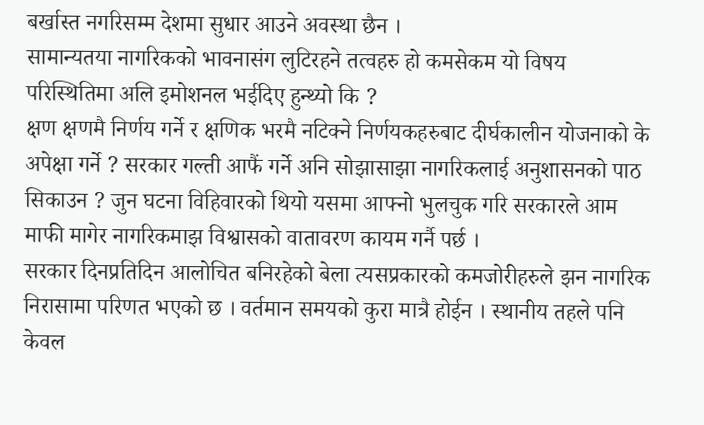बर्खास्त नगरिसम्म देशमा सुधार आउने अवस्था छैन ।
सामान्यतया नागरिकको भावनासंग लुटिरहने तत्वहरु हो कमसेकम यो विषय परिस्थितिमा अलि इमोशनल भईदिए हुन्थ्यो कि ?
क्षण क्षणमै निर्णय गर्ने र क्षणिक भरमै नटिक्ने निर्णयकहरुबाट दीर्घकालीन योजनाको के अपेक्षा गर्ने ? सरकार गल्ती आफैं गर्ने अनि सोझासाझा नागरिकलाई अनुशासनको पाठ सिकाउन ? जुन घटना विहिवारको थियो यसमा आफ्नो भुलचुक गरि सरकारले आम माफी मागेर नागरिकमाझ विश्वासको वातावरण कायम गर्नै पर्छ ।
सरकार दिनप्रतिदिन आलोचित बनिरहेको बेला त्यसप्रकारको कमजोरीहरुले झन नागरिक निरासामा परिणत भएको छ । वर्तमान समयको कुरा मात्रै होईन । स्थानीय तहले पनि केवल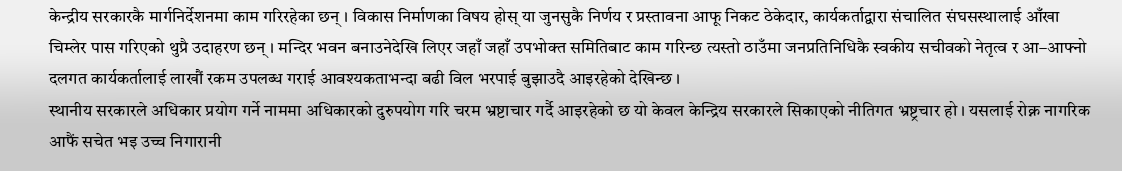केन्द्रीय सरकारकै मार्गनिर्देशनमा काम गरिरहेका छन् । विकास निर्माणका विषय होस् या जुनसुकै निर्णय र प्रस्तावना आफू निकट ठेकेदार, कार्यकर्ताद्वारा संचालित संघसस्थालाई आँखा चिम्लेर पास गरिएको थुप्रै उदाहरण छन् । मन्दिर भवन बनाउनेदेखि लिएर जहाँ जहाँ उपभोक्त समितिबाट काम गरिन्छ त्यस्तो ठाउँमा जनप्रतिनिधिकै स्वकीय सचीवको नेतृत्व र आ–आफ्नो दलगत कार्यकर्तालाई लाखौं रकम उपलब्ध गराई आवश्यकताभन्दा बढी विल भरपाई बुझाउदै आइरहेको देखिन्छ ।
स्थानीय सरकारले अधिकार प्रयोग गर्ने नाममा अधिकारको दुरुपयोग गरि चरम भ्रष्टाचार गर्दै आइरहेको छ यो केवल केन्द्रिय सरकारले सिकाएको नीतिगत भ्रष्ट्रचार हो । यसलाई रोक्न नागरिक आफैं सचेत भइ उच्च निगारानी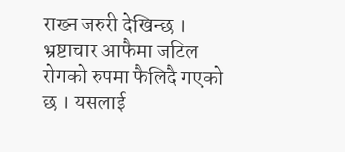राख्न जरुरी देखिन्छ । भ्रष्टाचार आफैमा जटिल रोगको रुपमा फैलिदै गएको छ । यसलाई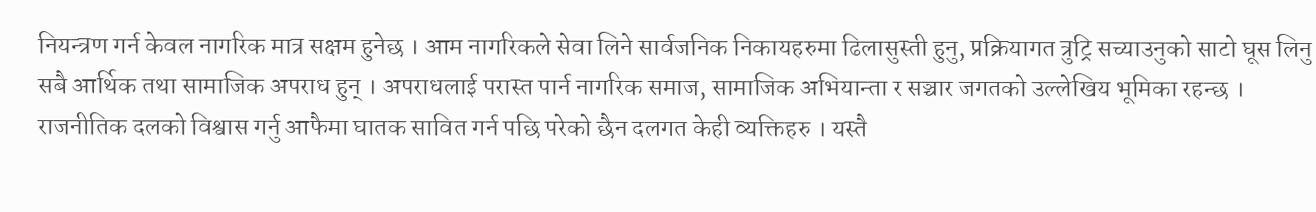नियन्त्रण गर्न केवल नागरिक मात्र सक्षम हुनेछ । आम नागरिकले सेवा लिने सार्वजनिक निकायहरुमा ढिलासुस्ती हुनु, प्रक्रियागत त्रुट्रि सच्याउनुको साटो घूस लिनु सबै आर्थिक तथा सामाजिक अपराध हुन् । अपराधलाई परास्त पार्न नागरिक समाज, सामाजिक अभियान्ता र सञ्चार जगतको उल्लेखिय भूमिका रहन्छ । राजनीतिक दलको विश्वास गर्नु आफैमा घातक सावित गर्न पछि परेको छैन दलगत केही व्यक्तिहरु । यस्तै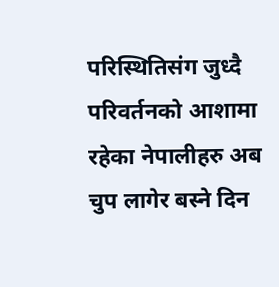परिस्थितिसंग जुध्दै परिवर्तनको आशामा रहेका नेपालीहरु अब चुप लागेर बस्ने दिन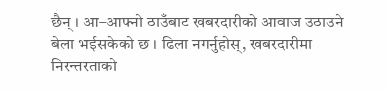छैन् । आ–आफ्नो ठाउँबाट खबरदारीको आवाज उठाउने बेला भईसकेको छ । ढिला नगर्नुहोस्, खबरदारीमा निरन्तरताको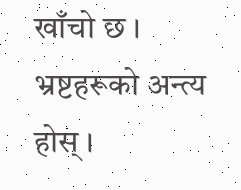खाँचो छ । भ्रष्टहरूको अन्त्य होस् ।